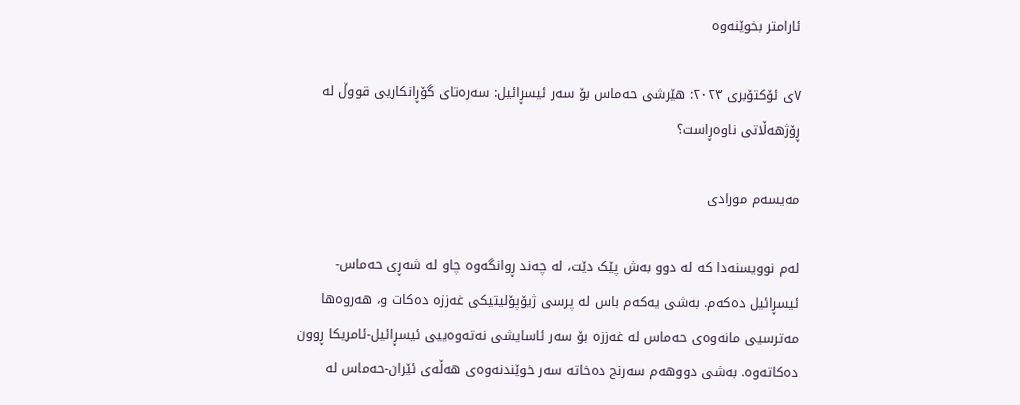ئارامتر بخوێنەوە

٧ی ئۆکتۆبری ٢٠٢٣: هێرشی حەماس بۆ سەر ئیسڕائیل: سەرەتای گۆڕانکاریی قووڵ لە ڕۆژهەڵاتی ناوەڕاست؟

مەیسەم مورادی

لەم نوویسنەدا کە لە دوو بەش پێک دێت، لە چەند ڕوانگەوە چاو لە شەڕی حەماس-ئیسڕائیل دەکەم. بەشی یەکەم باس لە پرسی ژیۆپۆلیتیکی غەززە دەکات و، هەروەها مەترسیی مانەوەی حەماس لە غەززە بۆ سەر ئاسایشی نەتەوەییی ئیسڕائیل-ئامریکا ڕوون دەکاتەوە. بەشی دووهەم سەرنج دەخاتە سەر خوێندنەوەی هەڵەی ئێران-حەماس لە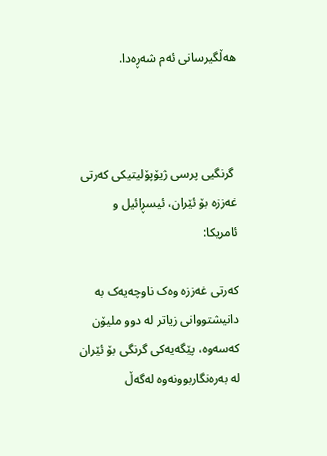هەڵگیرسانی ئەم شەڕەدا.



 گرنگیی پرسی ژیۆپۆلیتیکی کەرتی غەززە بۆ ئێران، ئیسڕائیل و ئامریکا:

کەرتی غەززە وەک ناوچەیەک بە دانیشتووانی زیاتر لە دوو ملیۆن کەسەوە، پێگەیەکی گرنگی بۆ ئێران لە بەرەنگاربوونەوە لەگەڵ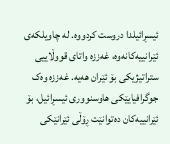ئیسڕائیلدا دروست کردووە. لە چاویلکەی ئێرانییەکانەوە، غەززە واتای قووڵاییی ستراتیژیکی بۆ ئێران هەیە. غەززە وەک جوگرافیایێکی هاوسنووری ئیسڕائیل، بۆ ئێرانییەکان دەتوانێت ڕۆڵی ئێرانێکی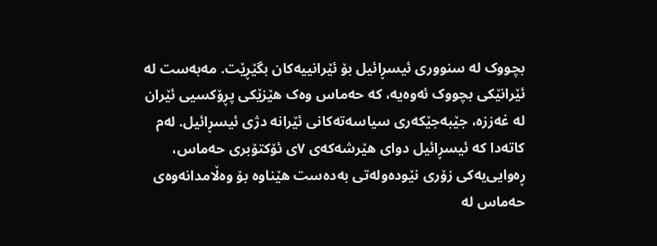بچووک لە سنووری ئیسڕائیل بۆ ئێرانییەکان بگێڕێت. مەبەست لە ئێرانێکی بچووک ئەوەیە، کە حەماس وەک هێزێکی پڕۆکسیی ئێران لە غەززە، جێبەجێکەری سیاسەتەکانی ئێرانە دژی ئیسڕائیل. لەم کاتەدا کە ئیسڕائیل دوای هێرشەکەی ٧ی ئۆکتۆبری حەماس، ڕەوایی‌یەکی زۆری نێودەولەتی بەدەست هێناوە بۆ وەڵامدانەوەی حەماس لە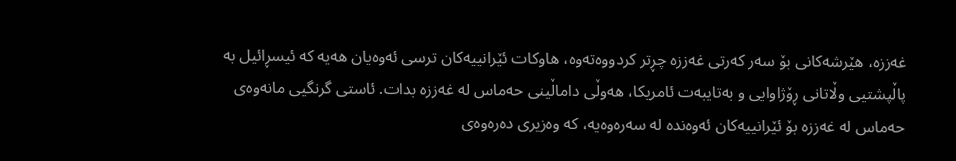غەززە، هێرشەکانی بۆ سەر کەرتی غەززە چڕتر کردووەتەوە، هاوکات ئێرانییەکان ترسی ئەوەیان هەیە کە ئیسڕائیل بە پاڵپشتیی وڵاتانی ڕۆژاوایی و بەتایبەت ئامریکا، هەوڵی داماڵینی حەماس لە غەززە بدات. ئاستی گرنگیی مانەوەی حەماس لە غەززە بۆ ئێرانییەکان ئەوەندە لە سەرەوەیە، کە وەزیری دەرەوەی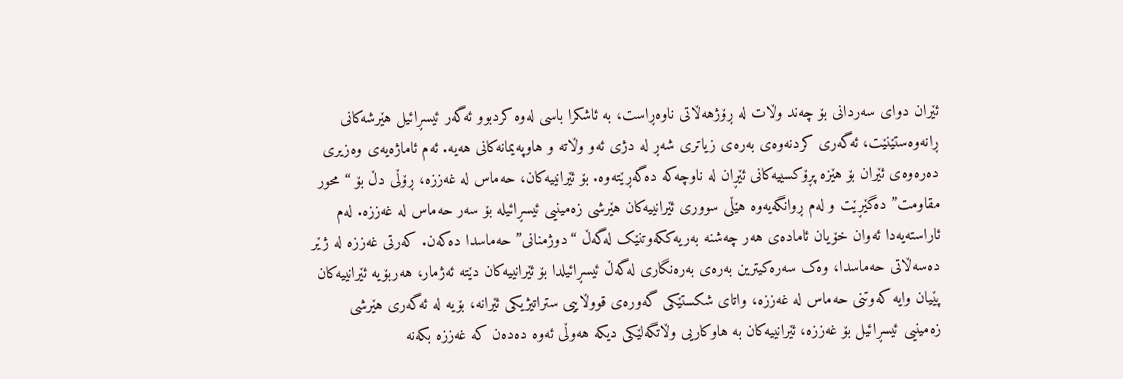ئێران دوای سەردانی بۆ چەند وڵات لە ڕۆژهەڵاتی ناوەڕاست، بە ئاشکرا باسی لەوە کردبوو ئەگەر ئیسڕائیل هێرشەکانی ڕانەوەستێنێت، ئەگەری کردنەوەی بەرەی زیاتری شەڕ لە دژی ئەو وڵاتە و هاوپەیمانەکانی هەیە. ئەم ئاماژەیەی وەزیری دەرەوەی ئێران بۆ هێزە پڕۆکسییەکانی ئێڕان لە ناوچەکە دەگەڕێتەوە. بۆ ئێرانییەکان، حەماس لە غەززە، ڕۆڵی دڵ بۆ “محور مقاومت” دەگێڕێت و لەم ڕوانگەیەوە هێڵی سووری ئێرانییەکان هێرشی زەمینیی ئیسڕائیلە بۆ سەر حەماس لە غەززە. لەم ئاراستەیەدا ئەوان خۆیان ئامادەی هەر چەشنە بەریەککەوتنێک لەگەڵ “دوژمنانی” حەماسدا دەکەن. کەرتی غەززە لە ژێر دەسەڵاتی حەماسدا، وەک سەرەکیترین بەرەی بەرەنگاری لەگەڵ ئیسڕائیلدا بۆ ئێرانییەکان دێتە ئەژمار، هەربۆیە ئێرانییەکان پێیان وایە کەوتنی حەماس لە غەززە، واتای شکستێکی گەورەی قووڵاییی ستراتیژیکی ئێرانە، بۆیە لە ئەگەری هێرشی زەمینیی ئیسڕائیل بۆ غەززە، ئێرانییەکان بە هاوکاریی وڵاتگەلێکی دیکە هەوڵی ئەوە دەدەن کە غەززە بکەنە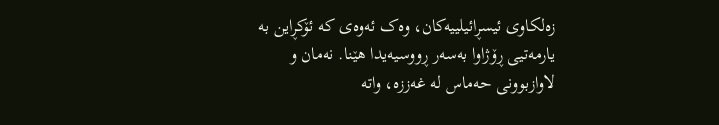زەلکاوی ئیسڕائیلییەکان، وەک ئەوەی کە ئۆکڕاین بە یارمەتیی ڕۆژاوا بەسەر ڕووسیەیدا هێنا. نەمان و لاوازبوونی حەماس لە غەززە، واتە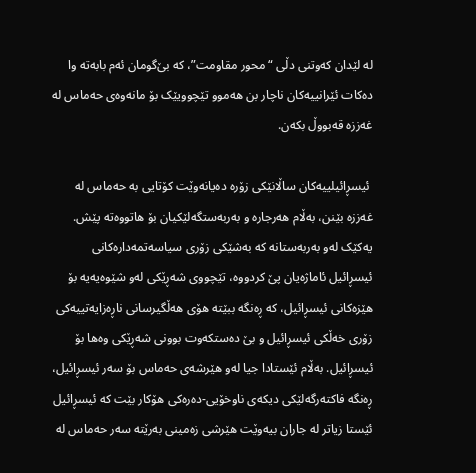لە لێدان کەوتنی دڵی “محور مقاومت”، کە بێ‌گومان ئەم بابەتە وا دەکات ئێرانییەکان ناچار بن هەموو تێچوویێک بۆ مانەوەی حەماس لە غەززە قەبووڵ بکەن.

 ئیسڕائیلییەکان ساڵانێکی زۆرە دەیانەوێت کۆتایی بە حەماس لە غەززە بێنن، بەڵام هەرجارە و بەربەستگەلێکیان بۆ هاتووەتە پێش. یەکێک لەو بەربەستانە کە بەشێکی زۆری سیاسەتمەدارەکانی ئیسڕائیل ئاماژەیان پێ کردووە، تێچووی شەڕێکی لەو شێوەیەیە بۆ هێزەکانی ئیسڕائیل، کە ڕەنگە ببێتە هۆی هەڵگیرسانی ناڕەزایەتییەکی زۆری خەڵکی ئیسڕائیل و بێ دەستکەوت بوونی شەڕێکی وەها بۆ ئیسڕائیل. بەڵام ئێستادا جیا لەو هێرشەی حەماس بۆ سەر ئیسڕائیل، ڕەنگە فاکتەرگەلێکی دیکەی ناوخۆیی-دەرەکی هۆکار بێت کە ئیسڕائیل ئێستا زیاتر لە جاران بیەوێت هێرشی زەمینی بەرێتە سەر حەماس لە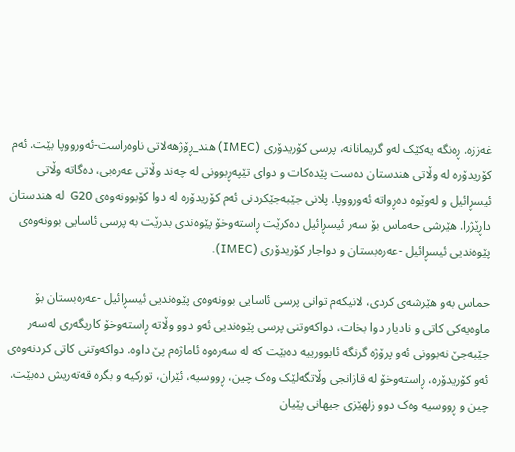غەززە. ڕەنگە یەکێک لەو گریمانانە، پرسی کۆریدۆری (IMEC) هند_ڕۆژهەلاتی ناوەراست-ئەورووپا بێت. ئەم کۆریدۆرە لە وڵاتی هندستان دەست پێدەکات و دوای تێپەڕبوونی لە چەند وڵاتی عەرەبی، دەگاتە وڵاتی ئیسڕائیل و لەوێوە دەڕواتە ئەورووپا. پلانی جێبەجێکردنی ئەم کۆریدۆرە لە دوا کۆبوونەوەی G20  لە هندستان داڕێژرا. هێرشی حەماس بۆ سەر ئیسڕائیل دەکرێت ڕاستەوخۆ پێوەندی بدرێت بە پرسی ئاسایی‌ بوونەوەی پێوەندیی ئیسڕائیل -عەرەبستان و دواجار کۆریدۆری (IMEC).

حماس بەو هێرشەی کردی، لانیکەم توانی پرسی ئاسایی بوونەوەی پێوەندیی ئیسڕائیل -عەرەبستان بۆ ماوەیەکی کاتی و نادیار دوا بخات، دواکەوتنی پرسی پێوەندیی ئەو دوو وڵاتە ڕاستەوخۆ کاریگەری لەسەر جێبەجێ نەبوونی ئەو پرۆژە گرنگە ئابوورییە دەبێت کە لە سەرەوە ئاماژەم پێ داوە. دواکەوتنی کاتی کردنەوەی ئەو کۆریدۆرە، ڕاستەوخۆ لە قازانجی وڵاتگەلێک وەک چین، ڕووسیە، ئێران، تورکیە و بگرە قەتەریش دەبێت. چین و ڕووسیە وەک دوو زلهێزی جیهانی پێیان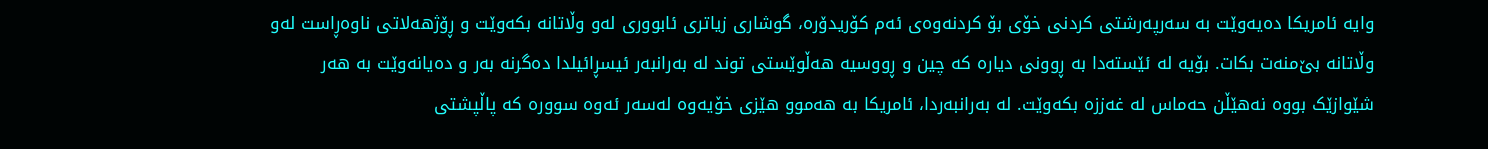وایە ئامریکا دەیەوێت بە سەرپەرشتی کردنی خۆی بۆ کردنەوەی ئەم کۆریدۆرە، گوشاری زیاتری ئابووری لەو وڵاتانە بکەوێت و ڕۆژهەلاتی ناوەڕاست لەو وڵاتانە بێ‌منەت بکات. بۆیە لە ئێستەدا بە ڕوونی دیارە کە چین و ڕووسیە هەڵوێستی توند لە بەرانبەر ئیسڕائیلدا دەگرنە بەر و دەیانەوێت بە هەر شێوازێک بووە نەهێڵن حەماس لە غەززە بکەوێت. لە بەرانبەردا، ئامریکا بە هەموو هێزی خۆیەوە لەسەر ئەوە سوورە کە پاڵپشتی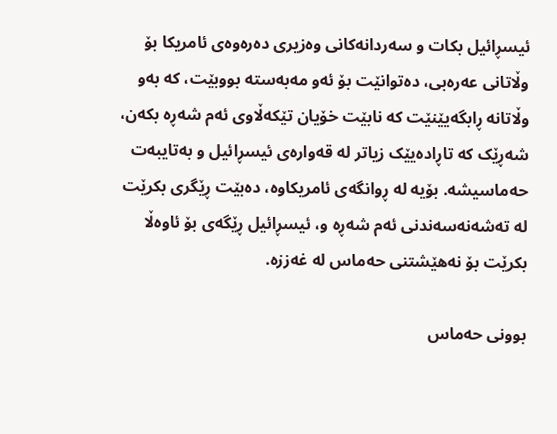ئیسڕائیل بکات و سەردانەکانی وەزیری دەرەوەی ئامریکا بۆ وڵاتانی عەرەبی، دەتوانێت بۆ ئەو مەبەستە بووبێت، کە بەو وڵاتانە ڕابگەیێنێت کە نابێت خۆیان تێکەڵاوی ئەم شەڕە بکەن،  شەڕێک کە تاڕادەیێک زیاتر لە قەوارەی ئیسڕائیل و بەتایبەت حەماسیشە. بۆیە لە ڕوانگەی ئامریکاوە، دەبێت ڕێگری بکرێت لە تەشەنەسەندنی ئەم شەڕە و، ئیسڕائیل ڕێگەی بۆ ئاوەڵا بکرێت بۆ نەهێشتنی حەماس لە غەززە.

بوونی حەماس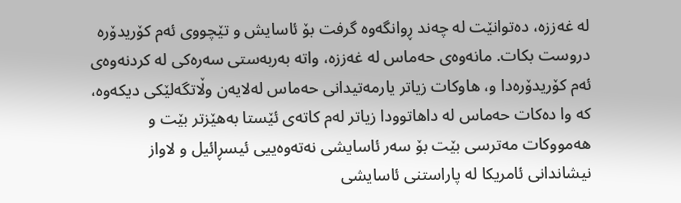لە غەززە، دەتوانێت لە چەند ڕوانگەوە گرفت بۆ ئاسایش و تێچووی ئەم کۆریدۆرە دروست بکات. مانەوەی حەماس لە غەززە، واتە بەربەستی سەرەکی لە کردنەوەی ئەم کۆریدۆرەدا و، هاوکات زیاتر یارمەتیدانی حەماس لەلایەن وڵاتگەلێکی دیکەوە، کە وا دەکات حەماس لە داهاتوودا زیاتر لەم کاتەی ئێستا بەهێزتر بێت و هەمووکات مەترسی بێت بۆ سەر ئاسایشی نەتەوەییی ئیسڕائیل و لاواز نیشاندانی ئامریکا لە پاراستنی ئاسایشی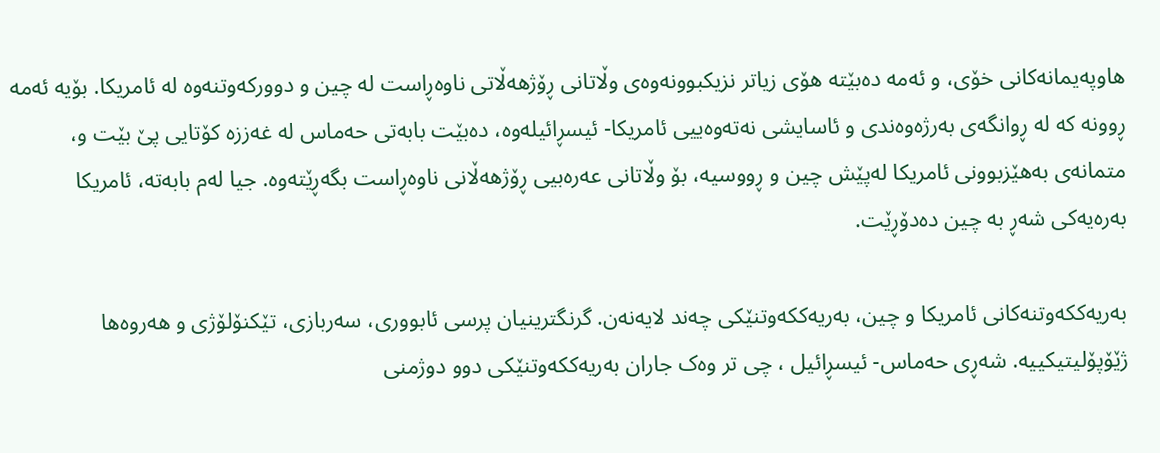هاوپەیمانەکانی خۆی، و ئەمە دەبێتە هۆی زیاتر نزیکبوونەوەی وڵاتانی ڕۆژهەڵاتی ناوەڕاست لە چین و دوورکەوتنەوە لە ئامریکا. بۆیە ئەمە ڕوونە کە لە ڕوانگەی بەرژەوەندی و ئاسایشی نەتەوەییی ئامریکا- ئیسڕائیلەوە، دەبێت بابەتی حەماس لە غەززە کۆتایی پێ بێت و، متمانەی بەهێزبوونی ئامریکا لەپێش چین و ڕووسیە، بۆ وڵاتانی عەرەبیی ڕۆژهەڵانی ناوەڕاست بگەڕێتەوە. جیا لەم بابەتە، ئامریکا بەرەیەکی شەڕ بە چین دەدۆڕێت.

بەریەککەوتنەکانی ئامریکا و چین، بەریەککەوتنێکی چەند لایەنەن. گرنگترینیان پرسی ئابووری، سەربازی، تێکنۆلۆژی و هەروەها ژێۆپۆلیتیکییە. شەڕی حەماس- ئیسڕائیل ، چی تر وەک جاران بەریەککەوتنێکی دوو دوژمنی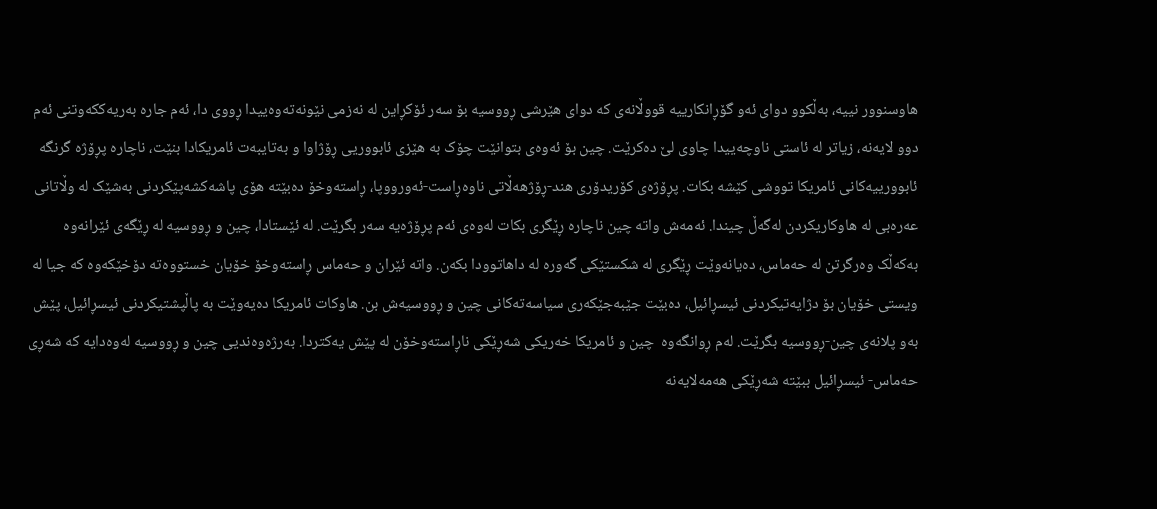هاوسنوور نییە، بەڵکوو دوای ئەو گۆڕانکارییە قووڵانەی کە دوای هێرشی ڕووسیە بۆ سەر ئۆکڕاین لە نەزمی نێونەتەوەییدا ڕووی دا، ئەم جارە بەریەککەوتنی ئەم دوو لایەنە، زیاتر لە ئاستی ناوچەییدا چاوی لێ دەکرێت. چین بۆ ئەوەی بتوانێت چۆک بە هێزی ئابووریی ڕۆژاوا و بەتایبەت ئامریکادا بنێت، ناچارە پڕۆژە گرنگە ئابوورییەکانی ئامریکا تووشی کێشە بکات. پڕۆژەی کۆریدۆری هند-ڕۆژهەڵاتی ناوەڕاست-ئەورووپا، ڕاستەوخۆ دەبێتە هۆی پاشەکشەپێکردنی بەشێک لە وڵاتانی عەرەبی لە هاوکاریکردن لەگەڵ چیندا. ئەمەش واتە چین ناچارە ڕێگری بکات لەوەی ئەم پڕۆژەیە سەر بگرێت. لە ئێستادا، چین و ڕووسیە لە ڕێگەی ئێرانەوە بەکەڵک وەرگرتن لە حەماس، دەیانەوێت ڕێگری لە شکستێکی گەورە لە داهاتوودا بکەن. واتە ئێران و حەماس ڕاستەوخۆ خۆیان خستووەتە دۆخێکەوە کە جیا لە ویستی خۆیان بۆ دژایەتیکردنی ئیسڕائیل، دەبێت جێبەجێکەری سیاسەتەکانی چین و ڕووسیەش بن. هاوکات ئامریکا دەیەوێت بە پاڵپشتیکردنی ئیسڕائیل، پێش بەو پلانەی چین-ڕووسیە بگرێت. لەم ڕوانگەوە  چین و ئامریکا خەریکی شەڕێکی ناڕاستەوخۆن لە پێش یەکتردا. بەرژەوەندیی چین و ڕووسیە لەوەدایە کە شەڕی حەماس- ئیسڕائیل ببێتە شەڕێکی هەمەلایەنە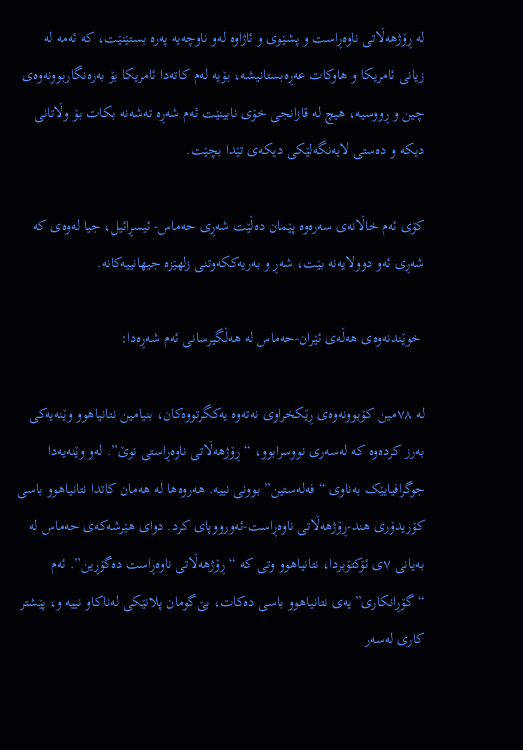لە ڕۆژهەڵاتی ناوەڕاست و پشێوی و ئاژاوە لەو ناوچەیە پەرە بستێنێت، کە ئەمە لە زیانی ئامریکا و هاوکات عەڕەبستانیشە، بۆیە لەم کاتەدا ئامریکا بۆ بەرەنگاربوونەوەی چین و ڕووسیە، هیچ لە قازانجی خۆی نابینێت ئەم شەڕە تەشەنە بکات بۆ وڵاتانی دیکە و دەستی لایەنگەلێکی دیکەی تێدا بچێت.

کۆی ئەم خاڵانەی سەرەوە پێمان دەڵێت شەڕی حەماس- ئیسڕائیل، جیا لەوەی کە شەڕی ئەو دوولایەنە بێت، شەڕ و بەریەککەوتنی زلهێزە جیهانییەکانە.

 خوێندنەوەی هەڵەی ئێران-حەماس لە هەڵگیرسانی ئەم شەڕەدا:

لە ٧٨مین کۆبوونەوەی ڕێکخراوی نەتەوە یەکگرتووەکان، بنیامین نتانیاهوو وێنەیەکی بەرز کردەوە کە لەسەری نووسرابوو، “ڕۆژهەڵاتی ناوەڕاستی نوێ”. لەو وێنەیەدا جوگرافیایێک بەناوی “فەلەستین” بوونی نییە. هەروەها لە هەمان کاتدا نتانیاهوو باسی کۆریدۆری هند-ڕۆژهەڵاتی ناوەڕاست-ئەورووپای کرد. دوای هێرشەکەی حەماس لە بەیانی ٧ی ئۆکتۆبردا، نتانیاهوو وتی کە “ڕۆژهەڵاتی ناوەڕاست دەگۆڕین”. ئەم  “گۆڕانکاری”یەی نتانیاهوو باسی دەکات، بێ‌گومان پلانێکی لەناکاو نییە و، پێشتر کاری لەسەر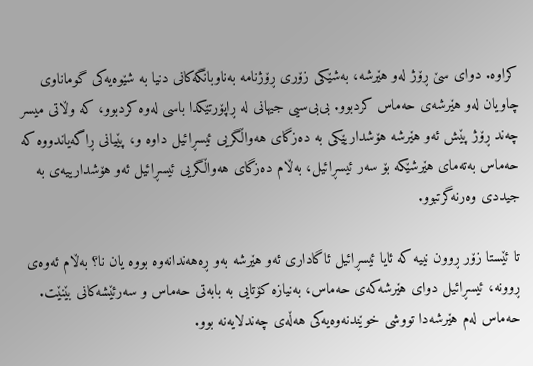کراوە. دوای سێ ڕۆژ لەو هێرشە، بەشێکی زۆری ڕۆژنامە بەناوبانگەکانی دنیا بە شێوەیەکی گوماناوی چاویان لەو هێرشەی حەماس کردبوو. بی‌بی‌سیی جیهانی لە ڕاپۆرتێکدا باسی لەوە کردبوو، کە وڵاتی میسر چەند ڕۆژ پێش ئەو هێرشە هۆشداریێکی بە دەزگای هەواڵگریی ئیسڕائیل داوە و، پێیانی ڕاگەیاندووە کە حەماس بەتەمای هێرشێکە بۆ سەر ئیسڕائیل، بەڵام دەزگای هەواڵگریی ئیسڕائیل ئەو هۆشدارییەی بە جیددی وەرنەگرتبوو.

تا ئێستا زۆر ڕوون نییە کە ئایا ئیسڕائیل ئاگاداری ئەو هێرشە بەو ڕەهەندانەوە بووە یان نا؟ بەڵام ئەوەی ڕوونە، ئیسڕائیل دوای هێرشەکەی حەماس، بەنیازە کۆتایی بە بابەتی حەماس و سەرئێشەکانی بێنێت. حەماس لەم هێرشەدا تووشی خوێندنەوەیەکی هەڵەی چەندلایەنە بوو.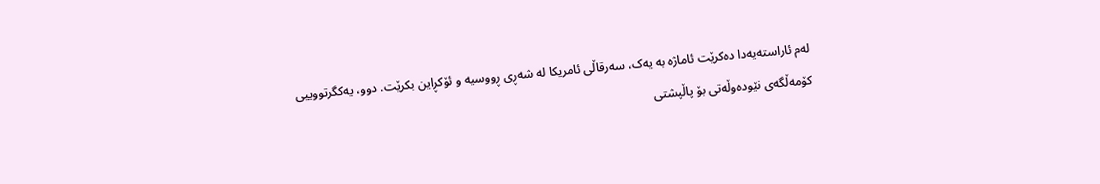لەم ئاراستەیەدا دەکرێت ئاماژە بە یەک، سەرقاڵی ئامریکا لە شەڕی ڕووسیە و ئۆکڕاین بکرێت. دوو، یەکگرتووییی کۆمەڵگەی نێودەوڵەتی بۆ پاڵپشتی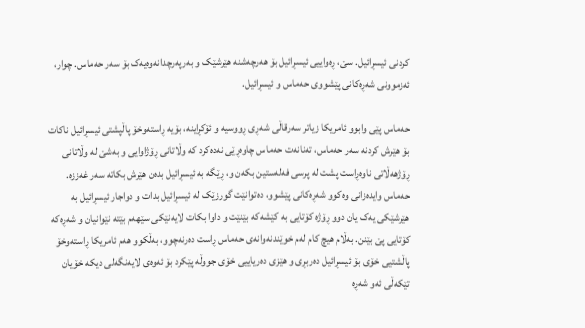کردنی ئیسڕائیل. سێ، ڕەواییی ئیسڕائیل بۆ هەرچەشنە هێرشێک و بەرپەرچدانەوەیەک بۆ سەر حەماس. چوار، ئەزموونی شەڕەکانی پێشووی حەماس و ئیسڕائیل.

حەماس پێی وابوو ئامریکا زیاتر سەرقاڵی شەڕی ڕووسیە و ئۆکڕاینە، بۆیە ڕاستەوخۆ پاڵپشتی ئیسڕائیل ناکات بۆ هێرش کردنە سەر حەماس، تەنانەت حەماس چاوەڕێی نەدەکرد کە وڵاتانی ڕۆژاوایی و بەشێ لە وڵاتانی ڕۆژهەڵاتی ناوەڕاست پشت لە پرسی فەلەستین بکەن و، ڕێگە بە ئیسڕائیل بدەن هێرش بکاتە سەر غەززە. حەماس وایدەزانی وەکوو شەڕەکانی پێشوو، دەتوانێت گورزێک لە ئیسڕائیل بدات و دواجار ئیسڕائیل بە هێرشێکی یەک یان دوو ڕۆژە کۆتایی بە کێشەکە بێنێت و داوا بکات لایەنێکی سێهەم بێتە نێوانیان و شەڕەکە کۆتایی پێ بێنن. بەڵام هیچ کام لەم خوێندنەوانەی حەماس ڕاست دەرنەچوو، بەڵکوو هەم ئامریکا ڕاستەوخۆ پاڵشتیی خۆی بۆ ئیسڕائیل دەربڕی و هێزی دەریاییی خۆی جووڵە پێکرد بۆ ئەوەی لایەنگەلی دیکە خۆیان تێکەڵی ئەو شەڕە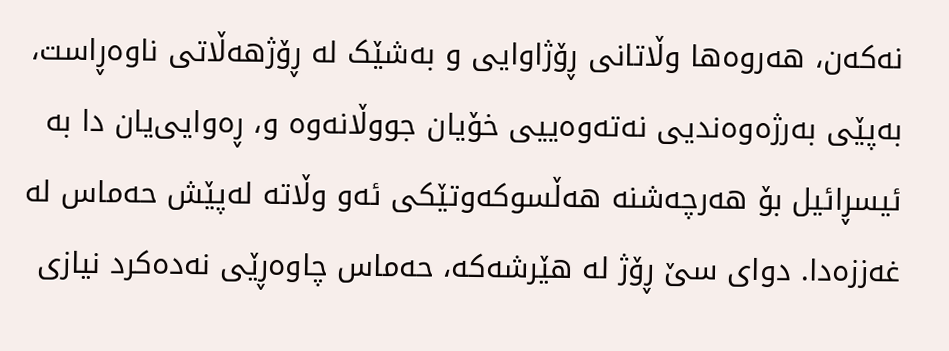نەکەن، هەروەها وڵاتانی ڕۆژاوایی و بەشێک لە ڕۆژهەڵاتی ناوەڕاست، بەپێی بەرژەوەندیی نەتەوەییی خۆیان جووڵانەوە و، ڕەوایی‌یان دا بە ئیسڕائیل بۆ هەرچەشنە هەڵسوکەوتێکی ئەو وڵاتە لەپێش حەماس لە غەززەدا. دوای سێ ڕۆژ لە هێرشەکە، حەماس چاوەڕێی نەدەکرد نیازی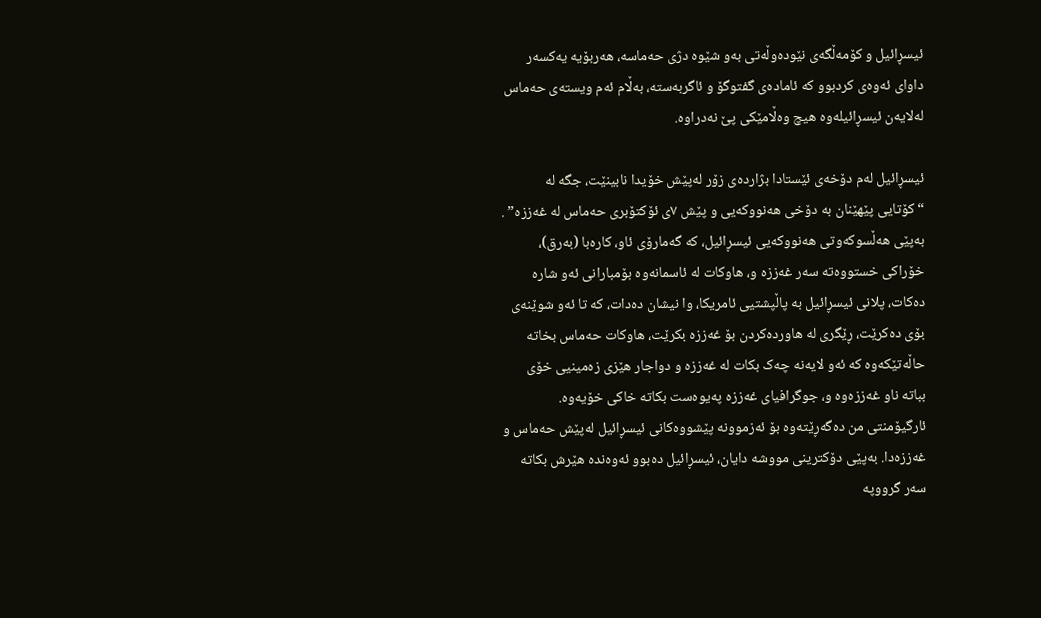ئیسڕائیل و کۆمەڵگەی نێودەوڵەتی بەو شێوە دژی حەماسە، هەربۆیە یەکسەر داوای ئەوەی کردبوو کە ئامادەی گفتوگۆ و ئاگربەستە، بەڵام ئەم ویستەی حەماس لەلایەن ئیسڕائیلەوە هیچ وەڵامێکی پێ نەدراوە.

ئیسڕائیل لەم دۆخەی ئێستادا بژاردەی زۆر لەپێش خۆیدا نابینێت، جگە لە “کۆتایی پێهێنان بە دۆخی هەنووکەیی و پێش ٧ی ئۆکتۆبری حەماس لە غەززە” . بەپێی هەڵسوکەوتی هەنووکەیی ئیسڕائیل، کە گەمارۆی ئاو، کارەبا (بەرق)، خۆراکی خستووەتە سەر غەززە و، هاوکات لە ئاسمانەوە بۆمبارانی ئەو شارە دەکات، پلانی ئیسڕائیل بە پاڵپشتیی ئامریکا، وا نیشان دەدات، کە تا ئەو شوێنەی بۆی دەکرێت، ڕێگری لە هاوردەکردن بۆ غەززە بکرێت، هاوکات حەماس بخاتە حاڵەتێکەوە کە ئەو لایەنە چەک بکات لە غەززە و دواجار هێزی زەمینیی خۆی بباتە ناو غەززەوە و، جوگرافیای غەززە پەیوەست بکاتە خاکی خۆیەوە. ئارگیۆمنتی من دەگەڕێتەوە بۆ ئەزموونە پێشووەکانی ئیسڕائیل لەپێش حەماس و غەززەدا. بەپێی دۆکترینی مووشە دایان، ئیسڕائیل دەبوو ئەوەندە هێرش بکاتە سەر گرووپە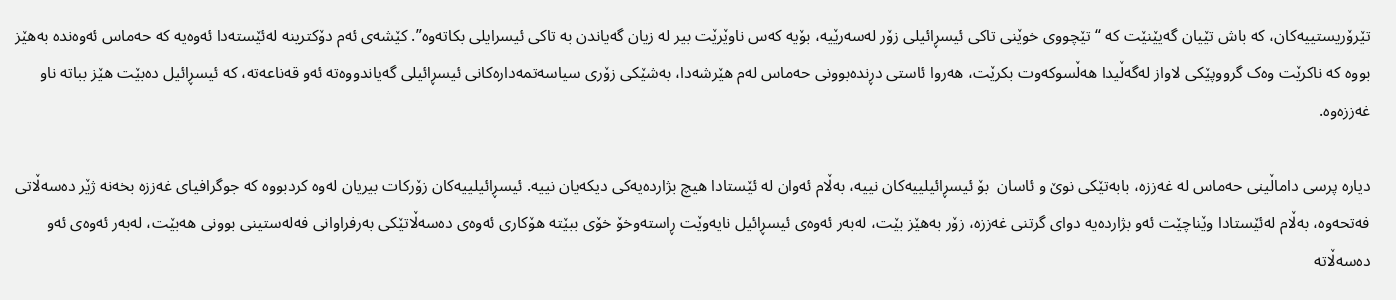تێرۆریستییەکان، کە باش تێیان گەیێنێت کە “تێچووی خوێنی تاکی ئیسڕائیلی زۆر لەسەرێیە، بۆیە کەس ناوێرێت بیر لە زیان گەیاندن بە تاکی ئیسرایلی بکاتەوە”. کێشەی ئەم دۆکترینە لەئێستەدا ئەوەیە کە حەماس ئەوەندە بەهێز بووە کە ناکرێت وەک گرووپێکی لاواز لەگەڵیدا هەڵسوکەوت بکرێت، هەروا ئاستی دڕندەبوونی حەماس لەم هێرشەدا، بەشێکی زۆری سیاسەتمەدارەکانی ئیسڕائیلی گەیاندووەتە ئەو قەناعەتە، کە ئیسڕائیل دەبێت هێز بباتە ناو غەززەوە.

دیارە پرسی داماڵینی حەماس لە غەززە، بابەتێكی نوێ و ئاسان  بۆ ئیسڕائیلییەکان نییە، بەڵام ئەوان لە ئێستادا هیچ بژاردەیەکی دیکەیان نییە. ئیسڕائیلییەکان زۆرکات بیریان لەوە کردبووە کە جوگرافیای غەززە بخەنە ژێر دەسەڵاتی فەتحەوە، بەڵام لەئێستادا وێناچێت ئەو بژاردەیە دوای گرتنی غەززە، زۆر بەهێز بێت، لەبەر ئەوەی ئیسڕائیل نایەوێت ڕاستەوخۆ خۆی ببێتە هۆکاری ئەوەی دەسەڵاتێکی بەرفراوانی فەلەستینی بوونی هەبێت، لەبەر ئەوەی ئەو دەسەڵاتە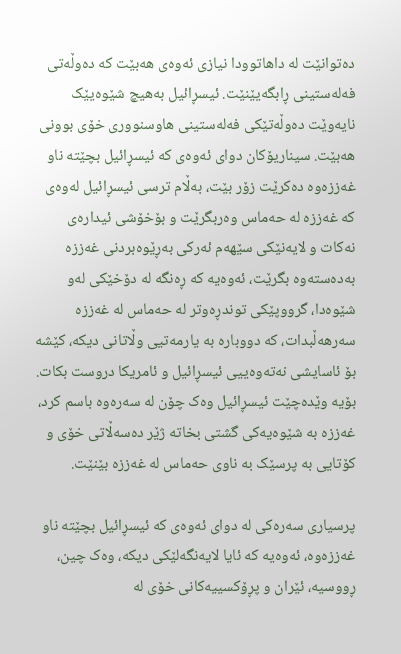دەتوانێت لە داهاتوودا نیازی ئەوەی هەبێت کە دەوڵەتی فەلەستینی ڕابگەیێنێت. ئیسڕائیل بەهیچ شێوەیێک نایەوێت دەوڵەتێکی فەلەستینی هاوسنووری خۆی بوونی هەبێت. سیناریۆکان دوای ئەوەی کە ئیسڕائیل بچێتە ناو غەززەوە دەکرێت زۆر بێت، بەڵام ترسی ئیسڕائیل لەوەی کە غەززە لە حەماس وەربگرێت و بۆخۆشى ئیدارەی نەکات و لایەنێکی سێهەم ئەرکی بەڕێوەبردنی غەززە بەدەستەوە بگرێت، ئەوەیە کە ڕەنگە لە دۆخێکی لەو شێوەدا، گرووپێکی توندڕەوتر لە حەماس لە غەززە سەرهەڵبدات، کە دووبارە بە یارمەتیی وڵاتانی دیکە، کێشە بۆ ئاسایشی نەتەوەییی ئیسڕائیل و ئامریکا دروست بکات. بۆیە وێدەچێت ئیسڕائیل وەک چۆن لە سەرەوە باسم کرد، غەززە بە شێوەیەکی گشتی بخاتە ژێر دەسەڵاتی خۆی و کۆتایی بە پرسێک بە ناوی حەماس لە غەززە بێنێت.

پرسیاری سەرەکی لە دوای ئەوەی کە ئیسڕائیل بچێتە ناو غەززەوە، ئەوەیە کە ئایا لایەنگەلێکی دیکە، وەک چین، ڕووسیە، ئێران و پڕۆکسییەکانی خۆی لە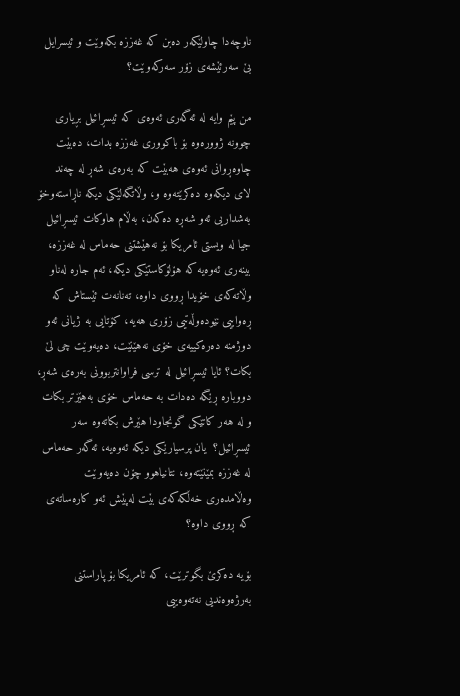ناوچەدا چاولێکەر دەبن کە غەززە بکەوێت و ئیسرایل بێ سەرئێشەی زۆر سەرکەوێت؟

من پێم وایە لە ئەگەری ئەوەی کە ئیسڕائیل بڕیاری چوونە ژوورەوە بۆ باکووری غەززە بدات، دەبێت چاوەڕوانی ئەوەی هەبێت کە بەرەی شەڕ لە چەند لای دیکەوە دەکرێتەوە و، وڵاتگەلێکی دیکە ناڕاستەوخۆ بەشداریی ئەو شەڕە دەکەن، بەڵام هاوکات ئیسڕائیل جیا لە ویستی ئامریکا بۆ نەهێشتنی حەماس لە غەززە، بینەری ئەوەیە کە هۆلۆکاستێکی دیکە، ئەم جارە لەناو وڵاتەکەی خۆیدا ڕووی داوە، تەنانەت ئێستاش کە ڕەواییی نێودەوڵەتیی زۆری هەیە، کۆتایی بە ژیانی ئەو دوژمنە دەرەکییەی خۆی نەهێنێت، دەیەوێت چی لێ بکات؟ ئایا ئیسڕائیل لە ترسی فراوانتربوونی بەرەی شەڕ، دووبارە ڕێگە دەدات بە حەماس خۆی بەهێزتر بکات و لە هەر کاتێکی گونجاودا هێرش بکاتەوە سەر ئیسڕائیل؟  یان پرسیارێکی دیکە ئەوەیە، ئەگەر حەماس لە غەززە بمێنێتەوە، نتانیاهوو چۆن دەیەوێت وەڵامدەری خەڵکەکەی بێت لەپێش ئەو کارەساتەی کە ڕووی داوە؟

بۆیە دەکرێ بگوترێت، کە ئامریکا بۆ پاراستنی بەرژەوەندیی نەتەوەییی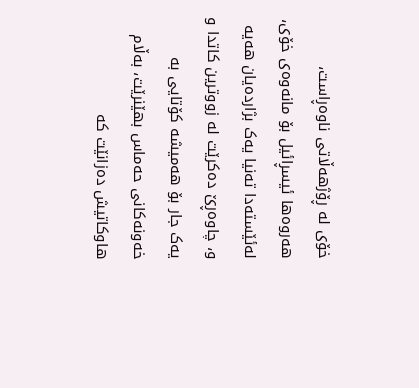خۆی لە ڕۆژهەڵاتی ناوەڕاست، هەروەها ئیسڕائیل بۆ مانەوەی خۆی، لەئێستەدا تەنیا یەک بژاردەیان هەیە و، چاوەڕێ دەکرێت لە زووترین کاتدا و یەک جار بۆ هەمیشە کۆتایی بە خەونەکانی حەماس بهێنرێت، بەڵام هاوکاتیش دەزانێت کە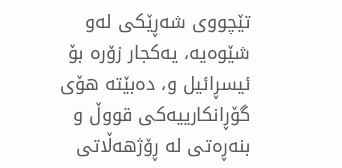تێچووی شەڕێکی لەو شێوەیە، یەکجار زۆرە بۆ ئیسڕائیل و، دەبێتە هۆی گۆڕانکارییەکی قووڵ و بنەڕەتی لە ڕۆژهەڵاتی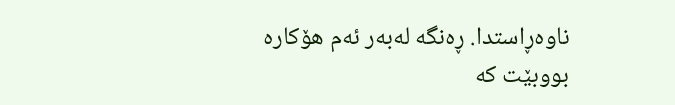ناوەڕاستدا. ڕەنگە لەبەر ئەم هۆکارە بووبێت کە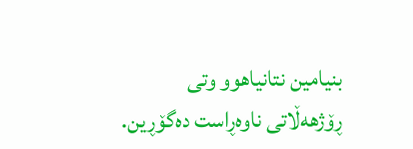بنیامین نتانیاهوو وتی ڕۆژهەڵاتی ناوەڕاست دەگۆڕین.